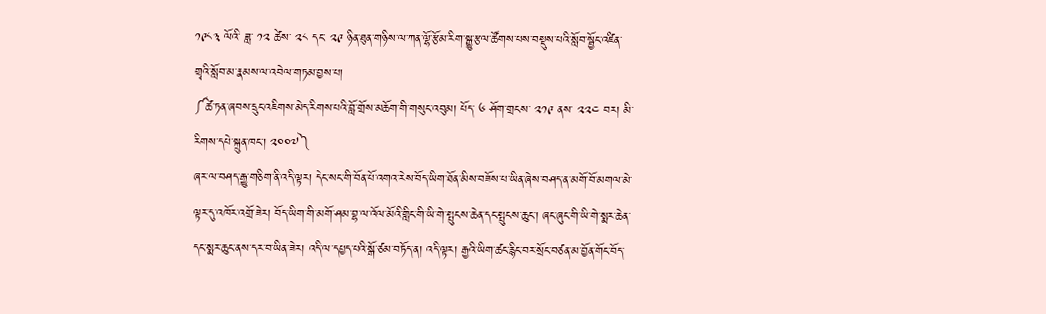༡༩༨༣ ལོའི་ ཟླ་ ༡༢ ཚེས་ ༢༨ དང་ ༢༩ ཉིན་ཐུན་གཉིས་ལ་ཀན་ལྷོ་རྩོམ་རིག་སྒྱུ་རྩལ་ཚོགས་པས་བསྡུས་པའི་སློབ་སྦྱོང་འཛིན་གྲྭའི་སློབ་མ་རྣམས་ལ་འབེལ་གཏམ་བྱས་པ།
༼ཚེ་ཏན་ཞབས་དྲུང་འཇིགས་མེད་རིགས་པའི་བློ་གྲོས་མཆོག་གི་གསུང་འབུམ། པོད་ ༦ ཤོག་གྲངས་ ༢༡༩ ནས་ ༢༢༤ བར། མི་རིགས་དཔེ་སྐྲུན་ཁང་། ༢༠༠༧༽
ཞར་ལ་བཤད་རྒྱུ་གཅིག་ནི་འདི་ལྟར། དེང་སང་གི་བོན་པོ་འགའ་རེས་བོད་ཡིག་ཐོན་མིས་བཟོས་པ་ཡིན་ཞེས་བཤད་ན་མགོ་བོ་མགལ་མེ་ལྟར་དུ་འཁོར་འགྲོ་ཟེར། བོད་ཡིག་གི་མགོ་ཤམ་བྷ་ལ་འོལ་མོའི་གླིང་གི་ཡི་གེ་སྤུངས་ཆེན་དང་སྤུངས་ཆུང་། ཞང་ཞུང་གི་ཡི་གེ་སྨར་ཆེན་དང་སྨར་ཆུང་ནས་དར་བ་ཡིན་ཟེར། འདི་ལ་དཔྱད་པའི་སྒོ་ཙམ་བཏོད་ན། འདི་ལྟར། རྒྱའི་ཡིག་ཚང་རྙིང་བར་སྲོང་བཙན་མ་བྱོན་གོང་བོད་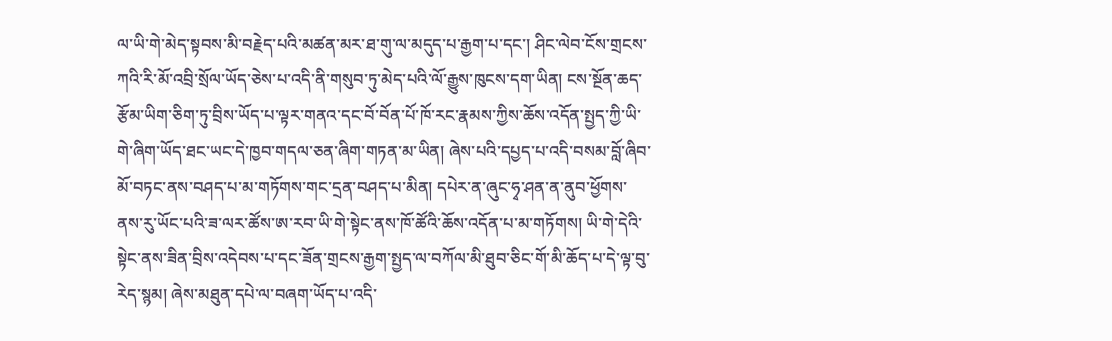ལ་ཡི་གེ་མེད་སྟབས་མི་བརྗེད་པའི་མཚན་མར་ཐ་གུ་ལ་མདུད་པ་རྒྱག་པ་དང་། ཤིང་ལེབ་ངོས་གྲངས་ཀའི་རི་མོ་འབྲི་སྲོལ་ཡོད་ཅེས་པ་འདི་ནི་གསུབ་ཏུ་མེད་པའི་ལོ་རྒྱུས་ཁུངས་དག་ཡིན། ངས་སྔོན་ཆད་རྩོམ་ཡིག་ཅིག་ཏུ་བྲིས་ཡོད་པ་ལྟར་གནའ་དང་བོ་བོན་པོ་ཁོ་རང་རྣམས་ཀྱིས་ཆོས་འདོན་སྤྱད་ཀྱི་ཡི་གེ་ཞིག་ཡོད་ཐང་ཡང་དེ་ཁྱབ་གདལ་ཅན་ཞིག་གཏན་མ་ཡིན། ཞེས་པའི་དཔྱད་པ་འདི་བསམ་བློ་ཞིབ་མོ་བཏང་ནས་བཤད་པ་མ་གཏོགས་གང་དྲན་བཤད་པ་མིན། དཔེར་ན་ཞུང་ཧྭ་ཤན་ན་ནུབ་ཕྱོགས་ནས་རུ་ཡོང་པའི་ཟ་ལར་ཚོས་ཨ་རབ་ཡི་གེ་སྟེང་ནས་ཁོ་ཚོའི་ཆོས་འདོན་པ་མ་གཏོགས། ཡི་གེ་དེའི་སྟེང་ནས་ཟིན་བྲིས་འདེབས་པ་དང་ཟོན་གྲངས་རྒྱག་སྤྱད་ལ་བཀོལ་མི་ཐུབ་ཅིང་གོ་མི་ཆོད་པ་དེ་ལྟ་བུ་རེད་སྙམ། ཞེས་མཐུན་དཔེ་ལ་བཞག་ཡོད་པ་འདི་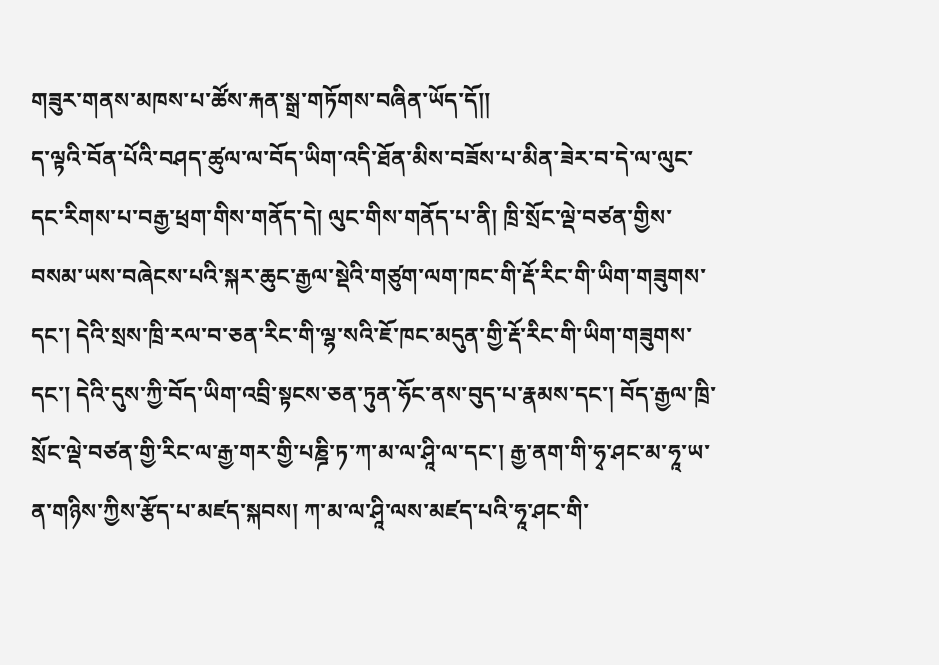གཟུར་གནས་མཁས་པ་ཚོས་རྐན་སྒྲ་གཏོགས་བཞིན་ཡོད་དོ།།
ད་ལྟའི་བོན་པོའི་བཤད་ཚུལ་ལ་བོད་ཡིག་འདི་ཐོན་མིས་བཟོས་པ་མིན་ཟེར་བ་དེ་ལ་ལུང་དང་རིགས་པ་བརྒྱ་ཕྲག་གིས་གནོད་དེ། ལུང་གིས་གནོད་པ་ནི། ཁྲི་སྲོང་ལྡེ་བཙན་གྱིས་བསམ་ཡས་བཞེངས་པའི་སྐར་ཆུང་རྒྱལ་སྡེའི་གཙུག་ལག་ཁང་གི་རྡོ་རིང་གི་ཡིག་གཟུགས་དང་། དེའི་སྲས་ཁྲི་རལ་བ་ཅན་རིང་གི་ལྷ་སའི་ཇོ་ཁང་མདུན་གྱི་རྡོ་རིང་གི་ཡིག་གཟུགས་དང་། དེའི་དུས་ཀྱི་བོད་ཡིག་འབྲི་སྟངས་ཅན་ཏུན་ཧོང་ནས་བུད་པ་རྣམས་དང་། བོད་རྒྱལ་ཁྲི་སྲོང་ལྡེ་བཙན་གྱི་རིང་ལ་རྒྱ་གར་གྱི་པཎྜི་ཏ་ཀ་མ་ལ་ཤཱི་ལ་དང་། རྒྱ་ནག་གི་ཧྭ་ཤང་མ་ཧཱ་ཡ་ན་གཉིས་ཀྱིས་རྩོད་པ་མཛད་སྐབས། ཀ་མ་ལ་ཤཱི་ལས་མཛད་པའི་ཧཱ་ཤང་གི་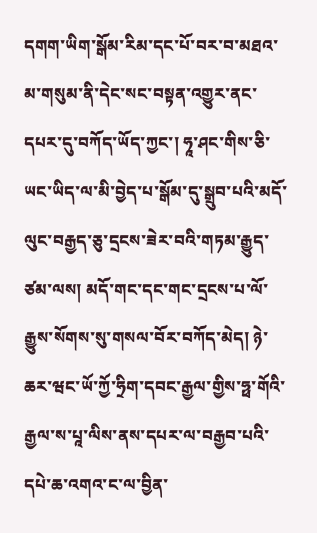དགག་ཡིག་སྒོམ་རིམ་དང་པོ་བར་བ་མཐའ་མ་གསུམ་ནི་དེང་སང་བསྟན་འགྱུར་ནང་དཔར་དུ་བཀོད་ཡོད་ཀྱང་། ཧཱ་ཤང་གིས་ཅི་ཡང་ཡིད་ལ་མི་བྱེད་པ་སྒོམ་དུ་སྒྲུབ་པའི་མདོ་ལུང་བརྒྱད་ཅུ་དྲངས་ཟེར་བའི་གཏམ་རྒྱུད་ཙམ་ལས། མདོ་གང་དང་གང་དྲངས་པ་ལོ་རྒྱུས་སོགས་སུ་གསལ་བོར་བཀོད་མེད། ཉེ་ཆར་ཝང་ཡོ་ཀྱོ་ཧྲིག་དབང་རྒྱལ་གྱིས་ཧྥ་གོའི་རྒྱལ་ས་པཱ་ལིས་ནས་དཔར་ལ་བརྒྱབ་པའི་དཔེ་ཆ་འགའ་ང་ལ་བྱིན་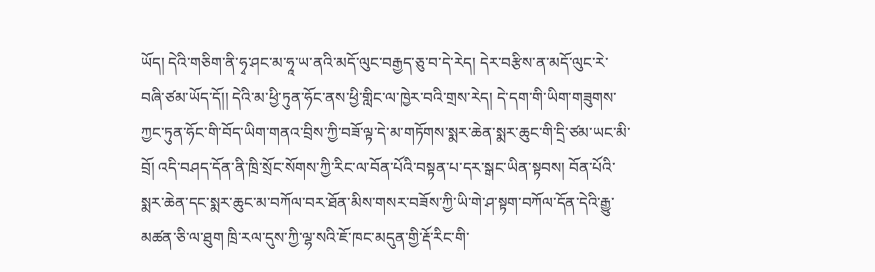ཡོད། དེའི་གཅིག་ནི་ཧྭ་ཤང་མ་ཧཱ་ཡ་ནའི་མདོ་ལུང་བརྒྱད་ཅུ་བ་དེ་རེད། དེར་བརྩིས་ན་མདོ་ལུང་རེ་བཞི་ཙམ་ཡོད་དོ།། དེའི་མ་ཕྱི་ཏུན་ཧོང་ནས་ཕྱི་གླིང་ལ་ཁྱེར་བའི་གྲས་རེད། དེ་དག་གི་ཡིག་གཟུགས་ཀྱང་ཏུན་ཧོང་གི་བོད་ཡིག་གནའ་བྲིས་ཀྱི་བཟོ་ལྟ་དེ་མ་གཏོགས་སྨར་ཆེན་སྨར་ཆུང་གི་དྲི་ཙམ་ཡང་མི་བྲོ། འདི་བཤད་དོན་ནི་ཁྲི་སྲོང་སོགས་ཀྱི་རིང་ལ་བོན་པོའི་བསྟན་པ་དར་སྒང་ཡིན་སྟབས། བོན་པོའི་སྨར་ཆེན་དང་སྨར་ཆུང་མ་བཀོལ་བར་ཐོན་མིས་གསར་བཟོས་ཀྱི་ཡི་གེ་ཤ་སྟག་བཀོལ་དོན་དེའི་རྒྱུ་མཚན་ཅི་ལ་ཐུག ཁྲི་རལ་དུས་ཀྱི་ལྷ་སའི་ཇོ་ཁང་མདུན་གྱི་རྡོ་རིང་གི་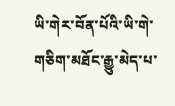ཡི་གེར་བོན་པོའི་ཡི་གེ་གཅིག་མཐོང་རྒྱུ་མེད་པ་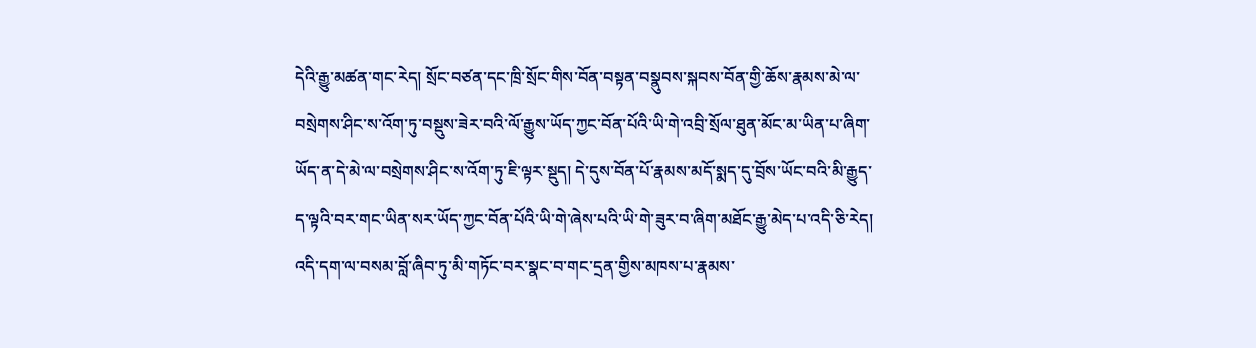དེའི་རྒྱུ་མཚན་གང་རེད། སྲོང་བཙན་དང་ཁྲི་སྲོང་གིས་བོན་བསྟན་བསྣུབས་སྐབས་བོན་གྱི་ཆོས་རྣམས་མེ་ལ་བསྲེགས་ཤིང་ས་འོག་ཏུ་བསྡུས་ཟེར་བའི་ལོ་རྒྱུས་ཡོད་ཀྱང་བོན་པོའི་ཡི་གེ་འབྲི་སྲོལ་ཐུན་མོང་མ་ཡིན་པ་ཞིག་ཡོད་ན་དེ་མེ་ལ་བསྲེགས་ཤིང་ས་འོག་ཏུ་ཇི་ལྟར་སྡུད། དེ་དུས་བོན་པོ་རྣམས་མདོ་སྨད་དུ་བྲོས་ཡོང་བའི་མི་རྒྱུད་ད་ལྟའི་བར་གང་ཡིན་སར་ཡོད་ཀྱང་བོན་པོའི་ཡི་གེ་ཞེས་པའི་ཡི་གེ་ཟུར་བ་ཞིག་མཐོང་རྒྱུ་མེད་པ་འདི་ཅི་རེད། འདི་དག་ལ་བསམ་བློ་ཞིབ་ཏུ་མི་གཏོང་བར་སྣང་བ་གང་དྲན་གྱིས་མཁས་པ་རྣམས་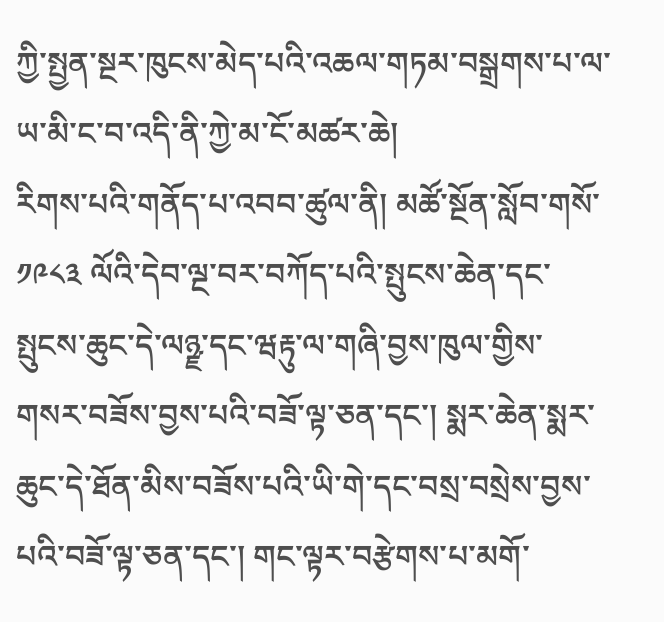ཀྱི་སྤྱན་སྔར་ཁུངས་མེད་པའི་འཆལ་གཏམ་བསྒྲགས་པ་ལ་ཡ་མི་ང་བ་འདི་ནི་ཀྱེ་མ་ངོ་མཚར་ཆེ།
རིགས་པའི་གནོད་པ་འབབ་ཚུལ་ནི། མཚོ་སྔོན་སློབ་གསོ་ ༡༩༨༣ ལོའི་དེབ་ལྔ་བར་བཀོད་པའི་སྤུངས་ཆེན་དང་སྤུངས་ཆུང་དེ་ལཉྫ་དང་ཝརྟུ་ལ་གཞི་བྱས་ཁུལ་གྱིས་གསར་བཟོས་བྱས་པའི་བཟོ་ལྟ་ཅན་དང་། སྨར་ཆེན་སྨར་ཆུང་དེ་ཐོན་མིས་བཟོས་པའི་ཡི་གེ་དང་བསྲ་བསྲེས་བྱས་པའི་བཟོ་ལྟ་ཅན་དང་། གང་ལྟར་བརྩེགས་པ་མགོ་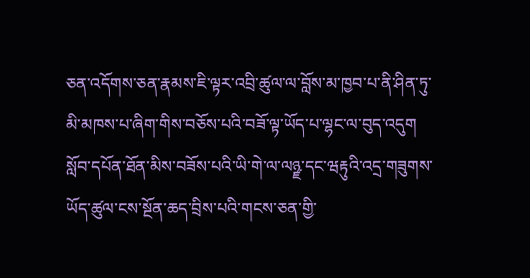ཅན་འདོགས་ཅན་རྣམས་ཇི་ལྟར་འབྲི་ཚུལ་ལ་བློས་མ་ཁྱབ་པ་ནི་ཤིན་ཏུ་མི་མཁས་པ་ཞིག་གིས་བཅོས་པའི་བཟོ་ལྟ་ཡོད་པ་ལྷང་ལ་བུད་འདུག སློབ་དཔོན་ཐོན་མིས་བཟོས་པའི་ཡི་གེ་ལ་ལཉྫ་དང་ཝརྟུའི་འདྲ་གཟུགས་ཡོད་ཚུལ་ངས་སྔོན་ཆད་བྲིས་པའི་གངས་ཅན་གྱི་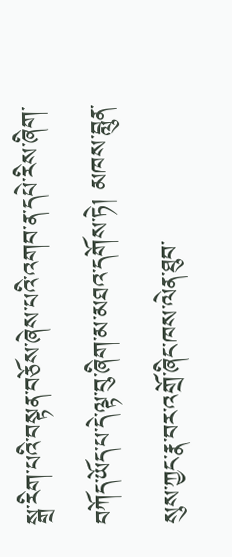སྒྲ་རིག་པའི་བསྟན་བཅོས་ཞེས་པའི་འགབ་ན་དཔེ་རིས་ཞིག་བཀོད་ཡོད་པ་དེ་ལྟ་བུ་ཞིག་མ་མཐའ་དགོས་ཏེ། མཁས་བླུན་སུས་ཀྱང་རྣ་བར་འགྲོ་ཞིང་ཁས་ལེན་ཐུབ་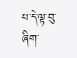པ་དེ་ལྟ་བུ་ཞིག་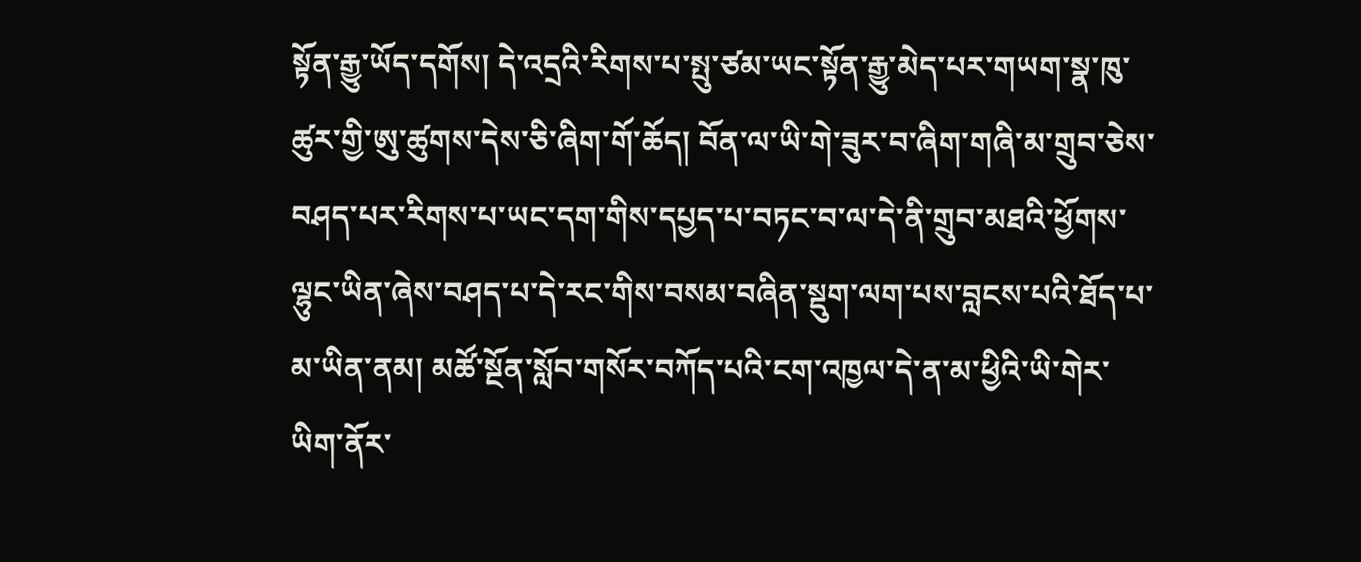སྟོན་རྒྱུ་ཡོད་དགོས། དེ་འདྲའི་རིགས་པ་སྤུ་ཙམ་ཡང་སྟོན་རྒྱུ་མེད་པར་གཡག་སྣ་ཁུ་ཚུར་གྱི་ཨུ་ཚུགས་དེས་ཅི་ཞིག་གོ་ཆོད། བོན་ལ་ཡི་གེ་ཟུར་བ་ཞིག་གཞི་མ་གྲུབ་ཅེས་བཤད་པར་རིགས་པ་ཡང་དག་གིས་དཔྱད་པ་བཏང་བ་ལ་དེ་ནི་གྲུབ་མཐའི་ཕྱོགས་ལྷུང་ཡིན་ཞེས་བཤད་པ་དེ་རང་གིས་བསམ་བཞིན་སྡུག་ལག་པས་བླངས་པའི་ཐོད་པ་མ་ཡིན་ནམ། མཚོ་སྔོན་སློབ་གསོར་བཀོད་པའི་ངག་འཁྱལ་དེ་ན་མ་ཕྱིའི་ཡི་གེར་ཡིག་ནོར་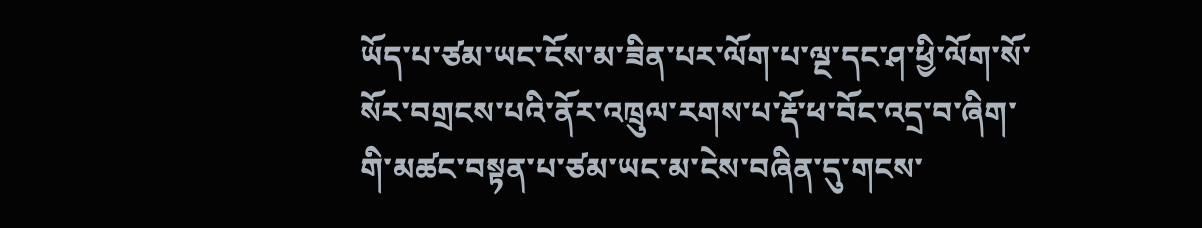ཡོད་པ་ཙམ་ཡང་ངོས་མ་ཟིན་པར་ལོག་པ་ལྔ་དང་ཤ་ཕྱི་ལོག་སོ་སོར་བགྲངས་པའི་ནོར་འཁྲུལ་རགས་པ་རྡོ་ཕ་བོང་འདྲ་བ་ཞིག་གི་མཚང་བསྟན་པ་ཙམ་ཡང་མ་ངེས་བཞིན་དུ་གངས་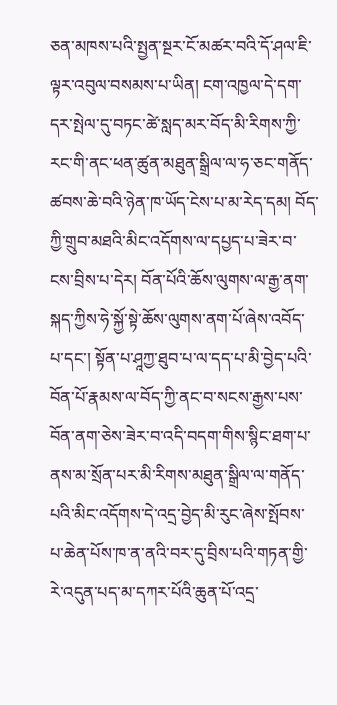ཅན་མཁས་པའི་སྤྱན་སྔར་ངོ་མཚར་བའི་དོ་ཤལ་ཇི་ལྟར་འབུལ་བསམས་པ་ཡིན། ངག་འཁྱལ་དེ་དག་དར་སྤེལ་དུ་བཏང་ཚེ་སླད་མར་བོད་མི་རིགས་ཀྱི་རང་གི་ནང་ཕན་ཚུན་མཐུན་སྒྲིལ་ལ་ཧ་ཅང་གནོད་ཚབས་ཆེ་བའི་ཉེན་ཁ་ཡོད་ངེས་པ་མ་རེད་དམ། བོད་ཀྱི་གྲུབ་མཐའི་མིང་འདོགས་ལ་དཔྱད་པ་ཟེར་བ་ངས་བྲིས་པ་དེར། བོན་པོའི་ཆོས་ལུགས་ལ་རྒྱ་ནག་སྐད་ཀྱིས་ཧེ་སྐྱོ་སྟེ་ཆོས་ལུགས་ནག་པོ་ཞེས་འབོད་པ་དང་། སྟོན་པ་ཤཱཀྱ་ཐུབ་པ་ལ་དད་པ་མི་བྱེད་པའི་བོན་པོ་རྣམས་ལ་བོད་ཀྱི་ནང་བ་སངས་རྒྱས་པས་བོན་ནག་ཅེས་ཟེར་བ་འདི་བདག་གིས་སྙིང་ཐག་པ་ནས་མ་སྲོན་པར་མི་རིགས་མཐུན་སྒྲིལ་ལ་གནོད་པའི་མིང་འདོགས་དེ་འདྲ་བྱེད་མི་རུང་ཞེས་སྤོབས་པ་ཆེན་པོས་ཁ་ན་ནའི་བར་དུ་བྲིས་པའི་གཏན་གྱི་རེ་འདུན་པད་མ་དཀར་པོའི་ཆུན་པོ་འདྲ་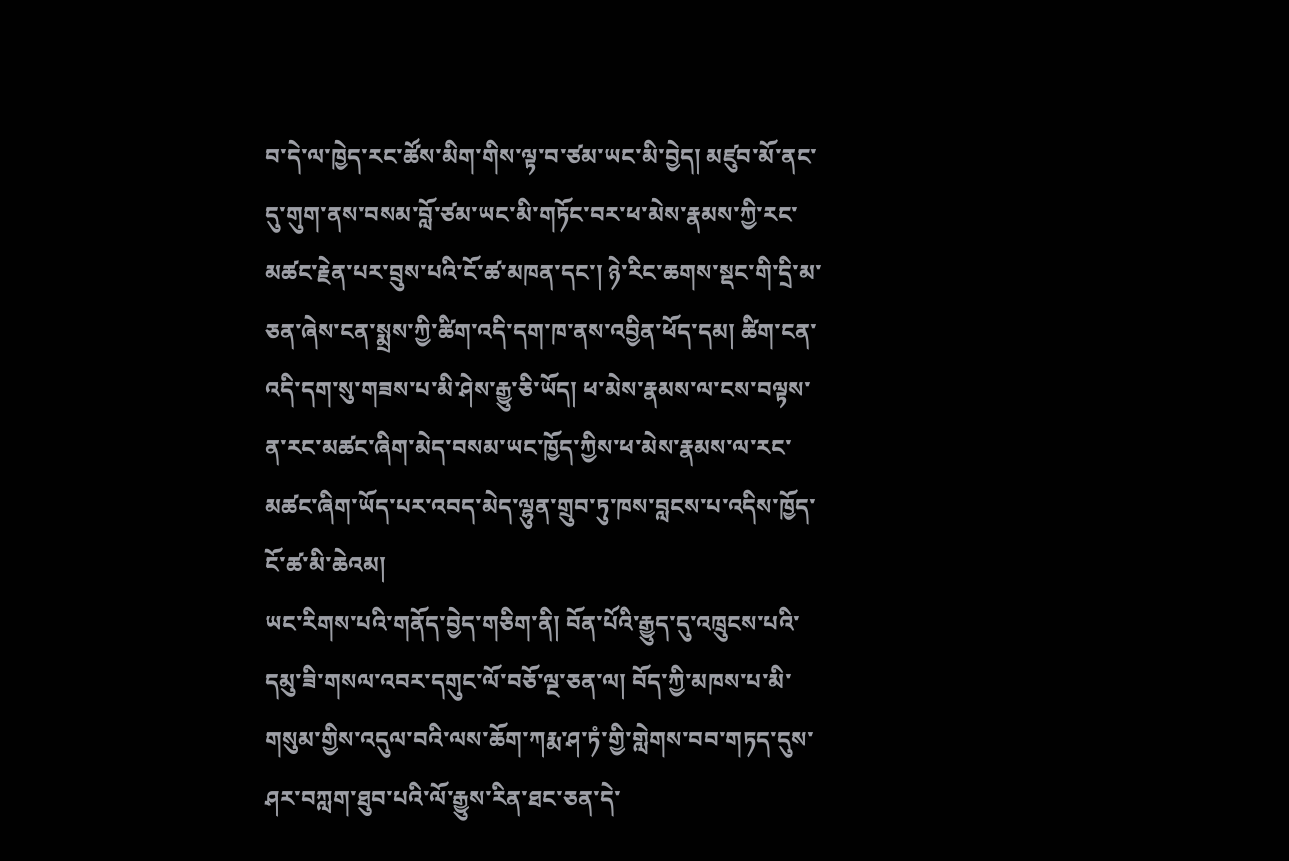བ་དེ་ལ་ཁྱེད་རང་ཚོས་མིག་གིས་ལྟ་བ་ཙམ་ཡང་མི་བྱེད། མཛུབ་མོ་ནང་དུ་གུག་ནས་བསམ་བློ་ཙམ་ཡང་མི་གཏོང་བར་ཕ་མེས་རྣམས་ཀྱི་རང་མཚང་རྗེན་པར་བྲུས་པའི་ངོ་ཚ་མཁན་དང་། ཉེ་རིང་ཆགས་སྡང་གི་དྲི་མ་ཅན་ཞེས་ངན་སྨྲས་ཀྱི་ཚིག་འདི་དག་ཁ་ནས་འབྱིན་ཕོད་དམ། ཚིག་ངན་འདི་དག་སུ་གཟས་པ་མི་ཤེས་རྒྱུ་ཅི་ཡོད། ཕ་མེས་རྣམས་ལ་ངས་བལྟས་ན་རང་མཚང་ཞིག་མེད་བསམ་ཡང་ཁྱོད་ཀྱིས་ཕ་མེས་རྣམས་ལ་རང་མཚང་ཞིག་ཡོད་པར་འབད་མེད་ལྷུན་གྲུབ་ཏུ་ཁས་བླངས་པ་འདིས་ཁྱོད་ངོ་ཚ་མི་ཆེའམ།
ཡང་རིགས་པའི་གནོད་བྱེད་གཅིག་ནི། བོན་པོའི་རྒྱུད་དུ་འཁྲུངས་པའི་དམུ་ཟི་གསལ་འབར་དགུང་ལོ་བཅོ་ལྔ་ཅན་ལ། བོད་ཀྱི་མཁས་པ་མི་གསུམ་གྱིས་འདུལ་བའི་ལས་ཆོག་ཀརྨ་ཤ་ཏཾ་གྱི་གླེགས་བབ་གཏད་དུས་ཤར་བཀླག་ཐུབ་པའི་ལོ་རྒྱུས་རིན་ཐང་ཅན་དེ་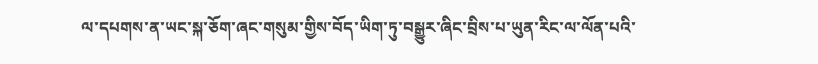ལ་དཔགས་ན་ཡང་སྐ་ཅོག་ཞང་གསུམ་གྱིས་བོད་ཡིག་ཏུ་བསྒྱུར་ཞིང་བྲིས་པ་ཡུན་རིང་ལ་ལོན་པའི་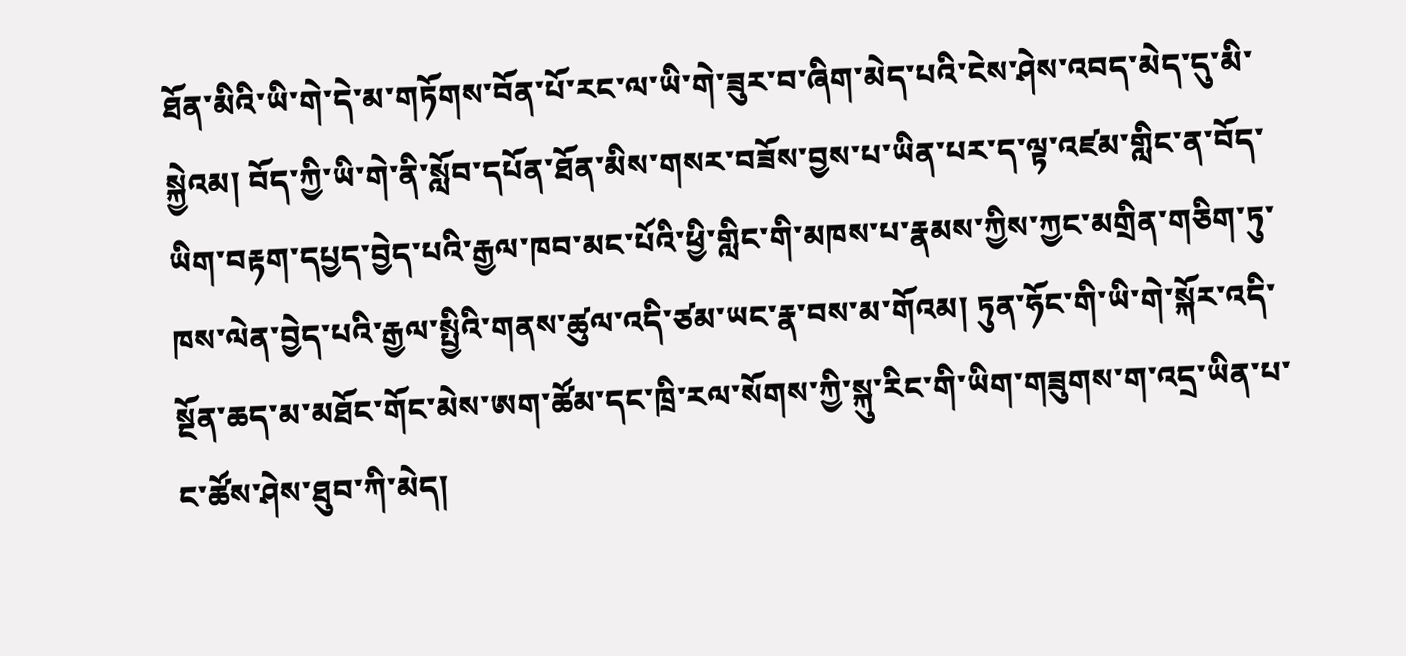ཐོན་མིའི་ཡི་གེ་དེ་མ་གཏོགས་བོན་པོ་རང་ལ་ཡི་གེ་ཟུར་བ་ཞིག་མེད་པའི་ངེས་ཤེས་འབད་མེད་དུ་མི་སྐྱེའམ། བོད་ཀྱི་ཡི་གེ་ནི་སློབ་དཔོན་ཐོན་མིས་གསར་བཟོས་བྱས་པ་ཡིན་པར་ད་ལྟ་འཛམ་གླིང་ན་བོད་ཡིག་བརྟག་དཔྱད་བྱེད་པའི་རྒྱལ་ཁབ་མང་པོའི་ཕྱི་གླིང་གི་མཁས་པ་རྣམས་ཀྱིས་ཀྱང་མགྲིན་གཅིག་ཏུ་ཁས་ལེན་བྱེད་པའི་རྒྱལ་སྤྱིའི་གནས་ཚུལ་འདི་ཙམ་ཡང་རྣ་བས་མ་གོའམ། ཏུན་ཧོང་གི་ཡི་གེ་སྐོར་འདི་སྔོན་ཆད་མ་མཐོང་གོང་མེས་ཨག་ཚོམ་དང་ཁྲི་རལ་སོགས་ཀྱི་སྐུ་རིང་གི་ཡིག་གཟུགས་ག་འདྲ་ཡིན་པ་ང་ཚོས་ཤེས་ཐུབ་ཀི་མེད།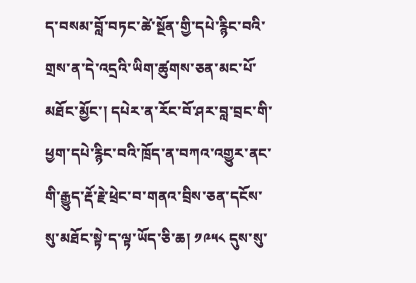ད་བསམ་བློ་བཏང་ཚེ་སྔོན་གྱི་དཔེ་རྙིང་བའི་གྲས་ན་དེ་འདྲའི་ཡིག་ཚུགས་ཅན་མང་པོ་མཐོང་མྱོང་། དཔེར་ན་རོང་བོ་ཤར་བླ་བྲང་གི་ཕྱག་དཔེ་རྙིང་བའི་ཁྲོད་ན་བཀའ་འགྱུར་ནང་གི་རྒྱུད་རྡོ་རྗེ་ཕྲེང་བ་གནའ་བྲིས་ཅན་དངོས་སུ་མཐོང་སྟེ་ད་ལྟ་ཡོད་ཅི་ཆ། ༡༩༥༨ དུས་སུ་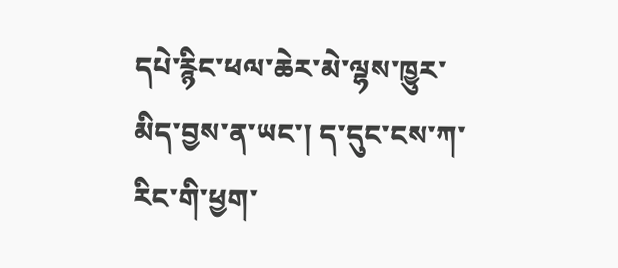དཔེ་རྙིང་ཕལ་ཆེར་མེ་ལྷས་ཁྱུར་མིད་བྱས་ན་ཡང་། ད་དུང་ངས་ཀ་རིང་གི་ཕྱག་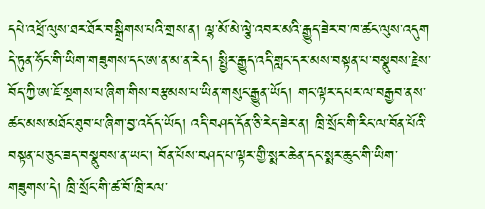དཔེ་འཕྲོ་ལུས་ཐར་ཐོར་བསྒྲིགས་པའི་གྲས་ན། ལྷ་མོ་མེ་ལྕེ་འབར་མའི་རྒྱུད་ཟེར་བ་ཁ་ཚང་ལུས་འདུག དེ་ཏུན་ཧོང་གི་ཡིག་གཟུགས་དང་ཨ་ན་མ་ན་རེད། སྤྱིར་རྒྱུད་འདི་གླང་དར་མས་བསྟན་པ་བསྣུབས་རྗེས་བོད་ཀྱི་ཨ་ཇོ་སྔགས་པ་ཞིག་གིས་བརྩམས་པ་ཡིན་གསུང་རྒྱུན་ཡོད། གང་ལྟར་དཔར་ལ་བརྒྱབ་ནས་ཚང་མས་མཐོང་ཐུབ་པ་ཞིག་བྱ་འདོད་ཡོད། འདི་བཤད་དོན་ཅི་རེད་ཟེར་ན། ཁྲི་སྲོང་གི་རིང་ལ་བོན་པོའི་བསྟན་པ་ཅུང་ཟད་བསྣུབས་ན་ཡང་། བོན་པོས་བཤད་པ་ལྟར་གྱི་སྨར་ཆེན་དང་སྨར་ཆུང་གི་ཡིག་གཟུགས་དེ། ཁྲི་སྲོང་གི་ཚ་བོ་ཁྲི་རལ་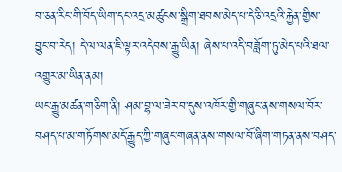བ་ཅན་རིང་གི་བོད་ཡིག་དང་འདྲ་མཚུངས་སྒྲིག་ཐབས་མེད་པ་དེ་ཅི་འདྲའི་རྐྱེན་གྱིས་བྱུང་བ་རེད། དེ་ལ་ལན་ཇི་ལྟར་འདེབས་རྒྱུ་ཡིན། ཞེས་པ་འདི་བཟློག་ཏུ་མེད་པའི་ཐལ་འགྱུར་མ་ཡིན་ནམ།
ཡང་རྒྱུ་མཚན་གཅིག་ནི། ཤམ་བྷ་ལ་ཟེར་བ་དུས་འཁོར་གྱི་གཞུང་ནས་གསལ་བོར་བཤད་པ་མ་གཏོགས་མདོ་རྒྱུད་ཀྱི་གཞུང་གཞན་ནས་གསལ་བོ་ཞིག་གཏན་ནས་བཤད་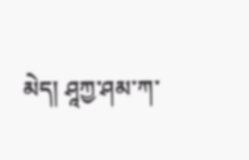མེད། ཤཱཀྱ་ཤམ་ཀ་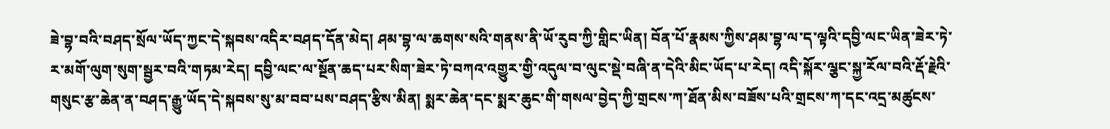ཟེ་བྷ་བའི་བཤད་སྲོལ་ཡོད་ཀྱང་དེ་སྐབས་འདིར་བཤད་དོན་མེད། ཤམ་བྷ་ལ་ཆགས་སའི་གནས་ནི་ཡོ་རུབ་ཀྱི་གླིང་ཡིན། བོན་པོ་རྣམས་ཀྱིས་ཤམ་བྷ་ལ་ད་ལྟའི་དབྱི་ལང་ཡིན་ཟེར་ཏེ་ར་མགོ་ལུག་སུག་སྦྱར་བའི་གཏམ་རེད། དབྱི་ལང་ལ་སྔོན་ཆད་པར་སིག་ཟེར་ཏེ་བཀའ་འགྱུར་གྱི་འདུལ་བ་ལུང་སྡེ་བཞི་ན་དེའི་མིང་ཡོད་པ་རེད། འདི་སྐོར་ལྕང་སྐྱ་རོལ་བའི་རྡོ་རྗེའི་གསུང་རྩ་ཆེན་ན་བཤད་རྒྱུ་ཡོད་དེ་སྐབས་སུ་མ་བབ་པས་བཤད་རྩིས་མིན། སྨར་ཆེན་དང་སྨར་ཆུང་གི་གསལ་བྱེད་ཀྱི་གྲངས་ཀ་ཐོན་མིས་བཟོས་པའི་གྲངས་ཀ་དང་འདྲ་མཚུངས་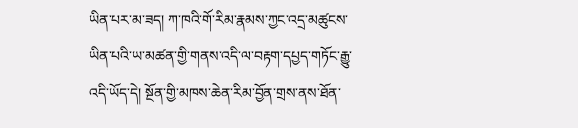ཡིན་པར་མ་ཟད། ཀ་ཁའི་གོ་རིམ་རྣམས་ཀྱང་འདྲ་མཚུངས་ཡིན་པའི་ཡ་མཚན་གྱི་གནས་འདི་ལ་བརྟག་དཔྱད་གཏོང་རྒྱུ་འདི་ཡོད་དེ། སྔོན་གྱི་མཁས་ཆེན་རིམ་བྱོན་གྲས་ནས་ཐོན་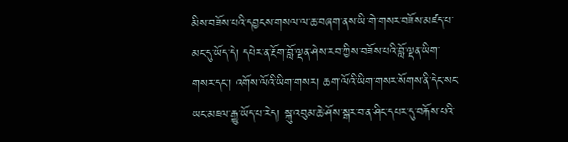མིས་བཟོས་པའི་དབྱངས་གསལ་ལ་ཆ་བཞག་ནས་ཡི་གེ་གསར་བཟོས་མཛད་པ་མང་དུ་ཡོད་དེ། དཔེར་ན་རྔོག་བློ་ལྡན་ཤེས་རབ་ཀྱིས་བཟོས་པའི་བློ་ལྡན་ཡིག་གསར་དང་། འགོས་ལོའི་ཡིག་གསར། ཆག་ལོའི་ཡིག་གསར་སོགས་ནི་དེང་སང་ཡང་མཇལ་རྒྱུ་ཡོད་པ་རེད། སྐུ་འབུམ་ཆེ་ཤོས་སྒར་བ་ན་ཤིང་དཔར་དུ་བརྐོས་པའི་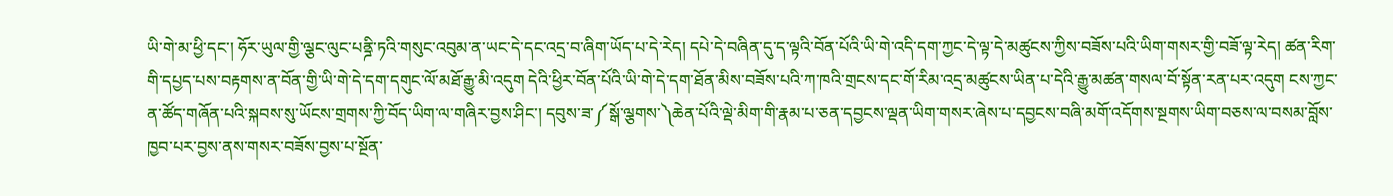ཡི་གེ་མ་ཕྱི་དང་། ཧོར་ཡུལ་གྱི་ལྕང་ལུང་པནྜི་ཏའི་གསུང་འབུམ་ན་ཡང་དེ་དང་འདྲ་བ་ཞིག་ཡོད་པ་དེ་རེད། དཔེ་དེ་བཞིན་དུ་ད་ལྟའི་བོན་པོའི་ཡི་གེ་འདི་དག་ཀྱང་དེ་ལྟ་དེ་མཚུངས་ཀྱིས་བཟོས་པའི་ཡིག་གསར་གྱི་བཟོ་ལྟ་རེད། ཚན་རིག་གི་དཔྱད་པས་བརྟགས་ན་བོན་གྱི་ཡི་གེ་དེ་དག་དགུང་ལོ་མཐོ་རྒྱུ་མི་འདུག དེའི་ཕྱིར་བོན་པོའི་ཡི་གེ་དེ་དག་ཐོན་མིས་བཟོས་པའི་ཀ་ཁའི་གྲངས་དང་གོ་རིམ་འདྲ་མཚུངས་ཡིན་པ་དེའི་རྒྱུ་མཚན་གསལ་བོ་སྟོན་རན་པར་འདུག ངས་ཀྱང་ན་ཚོད་གཞོན་པའི་སྐབས་སུ་ཡོངས་གྲགས་ཀྱི་བོད་ཡིག་ལ་གཞིར་བྱས་ཤིང་། དབུས་ཟ་༼སྒོ་ལྕགས་༽ཆེན་པོའི་ལྡེ་མིག་གི་རྣམ་པ་ཅན་དབྱངས་ལྡན་ཡིག་གསར་ཞེས་པ་དབྱངས་བཞི་མགོ་འདོགས་སྔགས་ཡིག་བཅས་ལ་བསམ་བློས་ཁྱབ་པར་བྱས་ནས་གསར་བཟོས་བྱས་པ་སྔོན་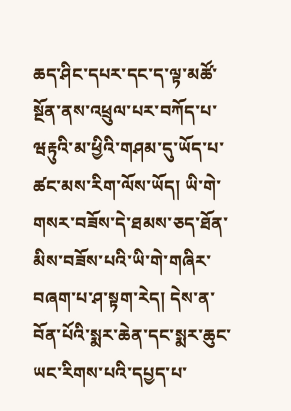ཆད་ཤིང་དཔར་དང་ད་ལྟ་མཚོ་སྔོན་ནས་འཕྲུལ་པར་བཀོད་པ་ཝརྟུའི་མ་ཕྱིའི་གཤམ་དུ་ཡོད་པ་ཚང་མས་རིག་ལོས་ཡོད། ཡི་གེ་གསར་བཟོས་དེ་ཐམས་ཅད་ཐོན་མིས་བཟོས་པའི་ཡི་གེ་གཞིར་བཞག་པ་ཤ་སྟག་རེད། དེས་ན་བོན་པོའི་སྨར་ཆེན་དང་སྨར་ཆུང་ཡང་རིགས་པའི་དཔྱད་པ་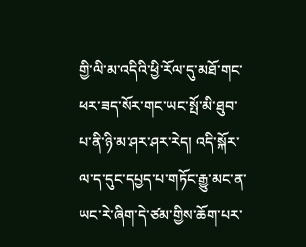གྱི་ལི་མ་འདིའི་ཕྱི་རོལ་དུ་མཐོ་གང་ཕར་ཟད་སོར་གང་ཡང་སྤོ་མི་ཐུབ་པ་ནི་ཉི་མ་ཤར་ཤར་རེད། འདི་སྐོར་ལ་ད་དུང་དཔྱད་པ་གཏོང་རྒྱུ་མང་ན་ཡང་རེ་ཞིག་དེ་ཙམ་གྱིས་ཆོག་པར་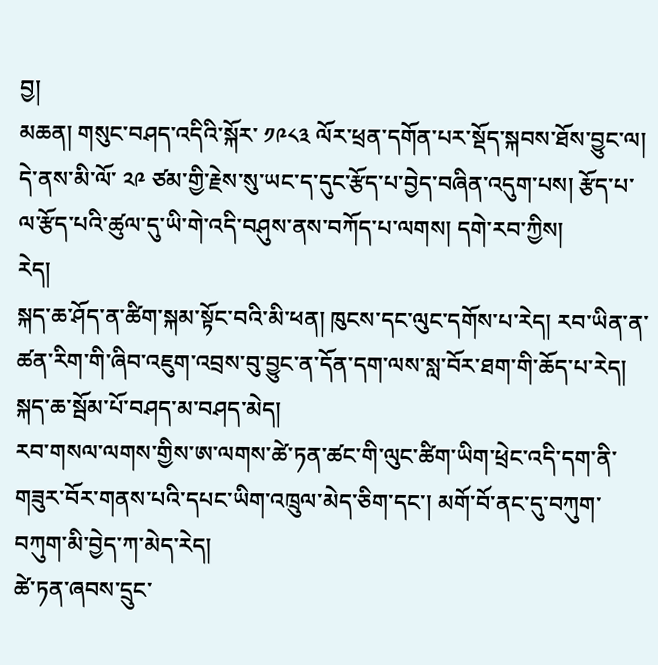བྱ།
མཆན། གསུང་བཤད་འདིའི་སྐོར་ ༡༩༨༣ ལོར་ཕྲན་དགོན་པར་སྡོད་སྐབས་ཐོས་བྱུང་ལ། དེ་ནས་མི་ལོ་ ༢༩ ཙམ་གྱི་རྗེས་སུ་ཡང་ད་དུང་རྩོད་པ་བྱེད་བཞིན་འདུག་པས། རྩོད་པ་ལ་རྩོད་པའི་ཚུལ་དུ་ཡི་གེ་འདི་བཤུས་ནས་བཀོད་པ་ལགས། དགེ་རབ་ཀྱིས།
རེད།
སྐད་ཆ་ཤོད་ན་ཚིག་སྐམ་སྟོང་བའི་མི་ཕན། ཁུངས་དང་ལུང་དགོས་པ་རེད། རབ་ཡིན་ན་ཚན་རིག་གི་ཞིབ་འཇུག་འབྲས་བུ་བྱུང་ན་དོན་དག་ལས་སླ་བོར་ཐག་གི་ཆོད་པ་རེད། སྐད་ཆ་སྦོམ་པོ་བཤད་མ་བཤད་མེད།
རབ་གསལ་ལགས་གྱིས་ཨ་ལགས་ཚེ་ཏན་ཚང་གི་ལུང་ཚིག་ཡིག་ཕྲེང་འདི་དག་ནི་གཟུར་བོར་གནས་པའི་དཔང་ཡིག་འཁྲུལ་མེད་ཅིག་དང་། མགོ་བོ་ནང་དུ་བཀུག་བཀུག་མི་བྱེད་ཀ་མེད་རེད།
ཚེ་ཏན་ཞབས་དྲུང་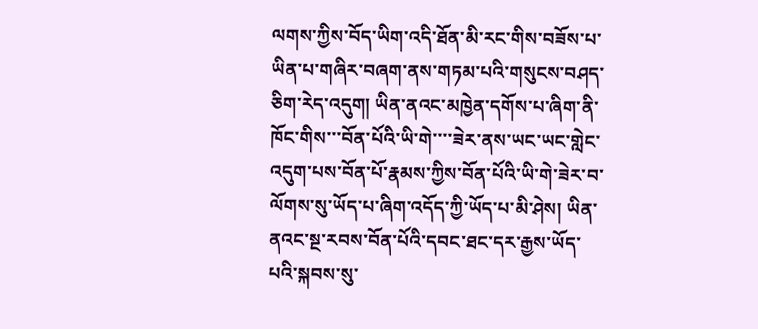ལགས་ཀྱིས་བོད་ཡིག་འདི་ཐོན་མི་རང་གིས་བཟོས་པ་ཡིན་པ་གཞིར་བཞག་ནས་གཏམ་པའི་གསུངས་བཤད་ཅིག་རེད་འདུག། ཡིན་ནའང་མཁྱེན་དགོས་པ་ཞིག་ནི་ཁོང་གིས་་་བོན་པོའི་ཡི་གེ་་་་ཟེར་ནས་ཡང་ཡང་གླེང་འདུག་པས་བོན་པོ་རྣམས་ཀྱིས་བོན་པོའི་ཡི་གེ་ཟེར་བ་ལོགས་སུ་ཡོད་པ་ཞིག་འདོད་ཀྱི་ཡོད་པ་མི་ཤེས། ཡིན་ནའང་སྔ་རབས་བོན་པོའི་དབང་ཐང་དར་རྒྱས་ཡོད་པའི་སྐབས་སུ་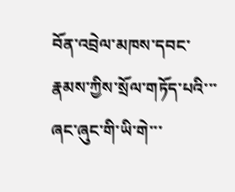བོན་འབྲེལ་མཁས་དབང་རྣམས་ཀྱིས་སྲོལ་གཏོད་པའི་་་ཞང་ཞུང་གི་ཡི་གེ་་་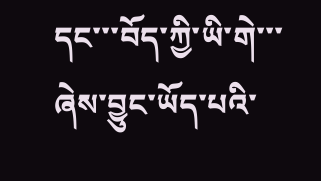དང་་་བོད་ཀྱི་ཡི་གེ་་་ཞེས་བྱུང་ཡོད་པའི་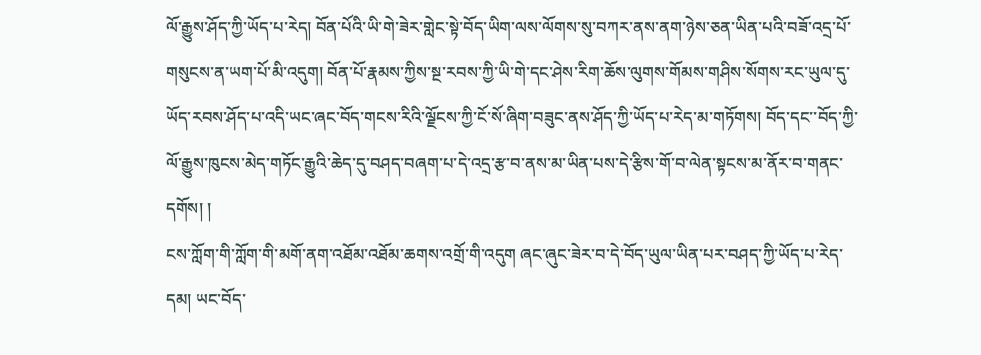ལོ་རྒྱུས་ཤོད་ཀྱི་ཡོད་པ་རེད། བོན་པོའི་ཡི་གེ་ཟེར་གླེང་སྟེ་བོད་ཡིག་ལས་ལོགས་སུ་བཀར་ནས་ནག་ཉེས་ཅན་ཡིན་པའི་བཟོ་འདྲ་པོ་གསུངས་ན་ཡག་པོ་མི་འདུག། བོན་པོ་རྣམས་ཀྱིས་སྔ་རབས་ཀྱི་ཡི་གེ་དང་ཤེས་རིག་ཆོས་ལུགས་གོམས་གཤིས་སོགས་རང་ཡུལ་དུ་ཡོད་རབས་ཤོད་པ་འདི་ཡང་ཞང་བོད་གངས་རིའི་ལྗོངས་ཀྱི་ངོ་སོ་ཞིག་བཟུང་ནས་ཤོད་ཀྱི་ཡོད་པ་རེད་མ་གཏོགས། བོད་དང་་བོད་ཀྱི་ལོ་རྒྱུས་ཁུངས་མེད་གཏོང་རྒྱུའི་ཆེད་དུ་བཤད་བཞག་པ་དེ་འདྲ་རྩ་བ་ནས་མ་ཡིན་པས་དེ་རྩིས་གོ་བ་ལེན་སྟངས་མ་ནོར་བ་གནང་དགོས། །
ངས་ཀློག་གི་ཀློག་གི་མགོ་ནག་འཐོམ་འཐོམ་ཆགས་འགྲོ་གི་འདུག ཞང་ཞུང་ཟེར་བ་དེ་བོད་ཡུལ་ཡིན་པར་བཤད་ཀྱི་ཡོད་པ་རེད་དམ། ཡང་བོད་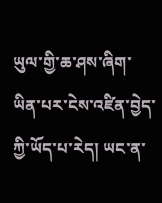ཡུལ་གྱི་ཆ་ཤས་ཞིག་ཡིན་པར་ངེས་འཛིན་བྱེད་ཀྱི་ཡོད་པ་རེད། ཡང་ན་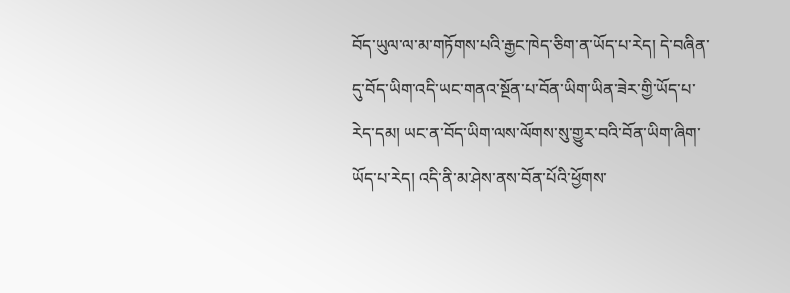བོད་ཡུལ་ལ་མ་གཏོགས་པའི་རྒྱང་ཁེད་ཅིག་ན་ཡོད་པ་རེད། དེ་བཞིན་དུ་བོད་ཡིག་འདི་ཡང་གནའ་སྔོན་པ་བོན་ཡིག་ཡིན་ཟེར་གྱི་ཡོད་པ་རེད་དམ། ཡང་ན་བོད་ཡིག་ལས་ལོགས་སུ་གྱུར་བའི་བོན་ཡིག་ཞིག་ཡོད་པ་རེད། འདི་ནི་མ་ཤེས་ནས་བོན་པོའི་ཕྱོགས་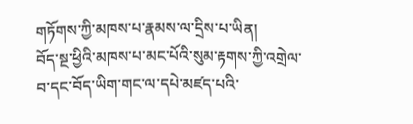གཏོགས་ཀྱི་མཁས་པ་རྣམས་ལ་དྲིས་པ་ཡིན།
བོད་སྔ་ཕྱིའི་མཁས་པ་མང་པོའི་སུམ་རྟགས་ཀྱི་འགྲེལ་བ་དང་བོད་ཡིག་གང་ལ་དཔེ་མཛད་པའི་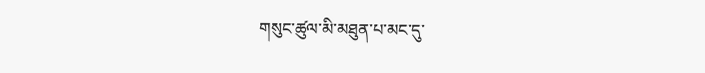གསུང་ཚུལ་མི་མཐུན་པ་མང་དུ་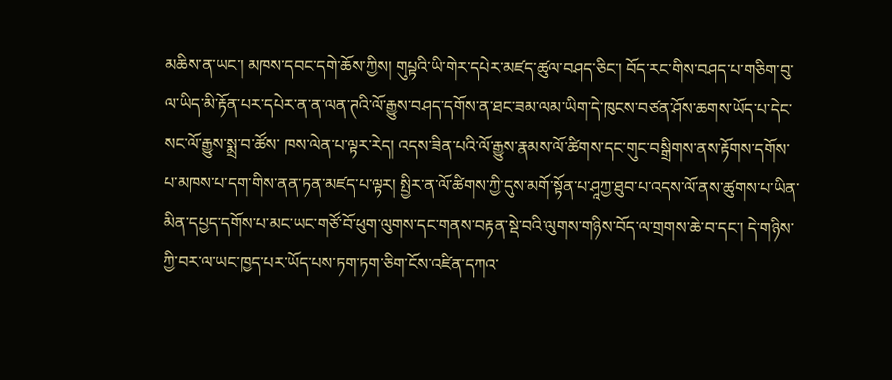མཆིས་ན་ཡང་། མཁས་དབང་དགེ་ཆོས་ཀྱིས། གུཔྟའི་ཡི་གེར་དཔེར་མཛད་ཚུལ་བཤད་ཅིང་། བོད་རང་གིས་བཤད་པ་གཅིག་བུ་ལ་ཡིད་མི་རྟོན་པར་དཔེར་ན་ན་ལན་ཊའི་ལོ་རྒྱུས་བཤད་དགོས་ན་ཐང་ཟམ་ལམ་ཡིག་དེ་ཁུངས་བཙན་ཤོས་ཆགས་ཡོད་པ་དེང་སང་ལོ་རྒྱུས་སྨྲ་བ་ཚོས་ ཁས་ལེན་པ་ལྟར་རེད། འདས་ཟིན་པའི་ལོ་རྒྱུས་རྣམས་ལོ་ཚིགས་དང་གུང་བསྒྲིགས་ནས་རྟོགས་དགོས་པ་མཁས་པ་དག་གིས་ནན་ཏན་མཛད་པ་ལྟར། སྤྱིར་ན་ལོ་ཚིགས་ཀྱི་དུས་མགོ་སྟོན་པ་ཤཱཀྱ་ཐུབ་པ་འདས་ལོ་ནས་ཚུགས་པ་ཡིན་མིན་དཔྱད་དགོས་པ་མང་ཡང་གཙོ་བོ་ཕུག་ལུགས་དང་གནས་བརྟན་སྡེ་བའི་ལུགས་གཉིས་བོད་ལ་གྲགས་ཆེ་བ་དང་། དེ་གཉིས་ཀྱི་བར་ལ་ཡང་ཁྱད་པར་ཡོད་པས་ཏག་ཏག་ཅིག་ངོས་འཛིན་དཀའ་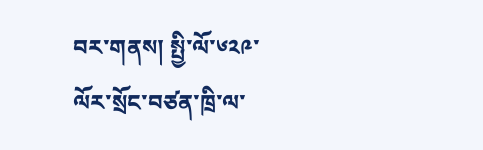བར་གནས། སྤྱི་ལོ་༦༢༩་ལོར་སྲོང་བཙན་ཁྲི་ལ་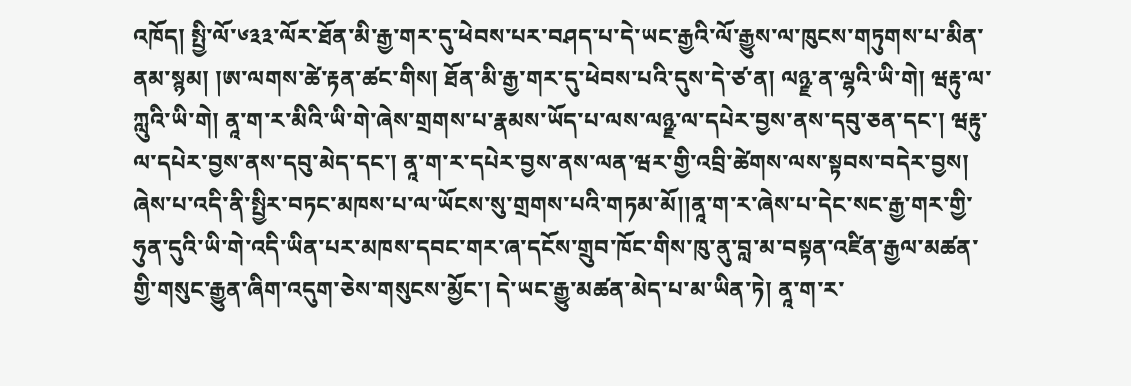འཁོད། སྤྱི་ལོ་༦༣༣་ལོར་ཐོན་མི་རྒྱ་གར་དུ་ཕེབས་པར་བཤད་པ་དེ་ཡང་རྒྱའི་ལོ་རྒྱུས་ལ་ཁུངས་གཏུགས་པ་མིན་ནམ་སྙམ། །ཨ་ལགས་ཚེ་རྟན་ཚང་གིས། ཐོན་མི་རྒྱ་གར་དུ་ཕེབས་པའི་དུས་དེ་ཙ་ན། ལཉྫ་ན་ལྷའི་ཡི་གེ། ཝརྟུ་ལ་ཀླུའི་ཡི་གེ། ནཱ་ག་ར་མིའི་ཡི་གེ་ཞེས་གྲགས་པ་རྣམས་ཡོད་པ་ལས་ལཉྫ་ལ་དཔེར་བྱས་ནས་དབུ་ཅན་དང་། ཝརྟུ་ལ་དཔེར་བྱས་ནས་དབུ་མེད་དང་། ནཱ་ག་ར་དཔེར་བྱས་ནས་ལན་ཝར་གྱི་འབྲི་ཚེགས་ལས་སྟབས་བདེར་བྱས། ཞེས་པ་འདི་ནི་སྤྱིར་བཏང་མཁས་པ་ལ་ཡོངས་སུ་གྲགས་པའི་གཏམ་མོ།།ནཱ་ག་ར་ཞེས་པ་དེང་སང་རྒྱ་གར་གྱི་ཧུན་དུའི་ཡི་གེ་འདི་ཡིན་པར་མཁས་དབང་གར་ཞ་དངོས་གྲུབ་ཁོང་གིས་ཁུ་ནུ་བླ་མ་བསྟན་འཛིན་རྒྱལ་མཚན་གྱི་གསུང་རྒྱུན་ཞིག་འདུག་ཅེས་གསུངས་མྱོང་། དེ་ཡང་རྒྱུ་མཚན་མེད་པ་མ་ཡིན་ཏེ། ནཱ་ག་ར་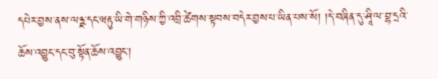དཔེར་བྱས་ནས་ལཉྫ་དང་ཝརྟུ་ཡི་གེ་གཉིས་ཀྱི་འབྲི་ཚེགས་སྟབས་བདེར་བྱས་པ་ཡིན་པས་སོ། །དེ་བཞིན་དུ་ཤཱི་ལ་བྷ་དྲའི་ཆོས་འབྱུང་དང་བུ་སྟོན་ཆོས་འབྱུང་།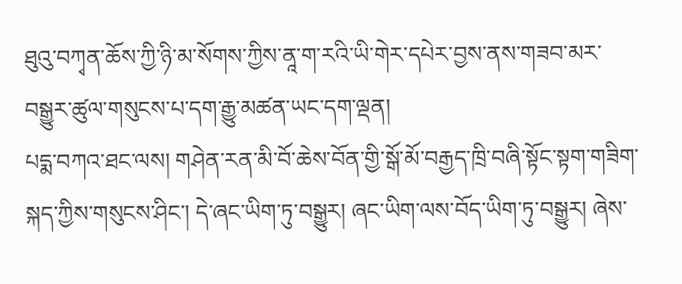ཐུའུ་བཀྭན་ཆོས་ཀྱི་ཉི་མ་སོགས་ཀྱིས་ནཱ་ག་རའི་ཡི་གེར་དཔེར་བྱས་ནས་གཟབ་མར་བསྒྱུར་ཚུལ་གསུངས་པ་དག་རྒྱུ་མཚན་ཡང་དག་ལྡན།
པདྨ་བཀའ་ཐང་ལས། གཤེན་རན་མི་བོ་ཆེས་བོན་གྱི་སྒོ་མོ་བརྒྱད་ཁྲི་བཞི་སྟོང་སྟག་གཟིག་སྐད་ཀྱིས་གསུངས་ཤིང་། དེ་ཞང་ཡིག་ཏུ་བསྒྱུར། ཞང་ཡིག་ལས་བོད་ཡིག་ཏུ་བསྒྱུར། ཞེས་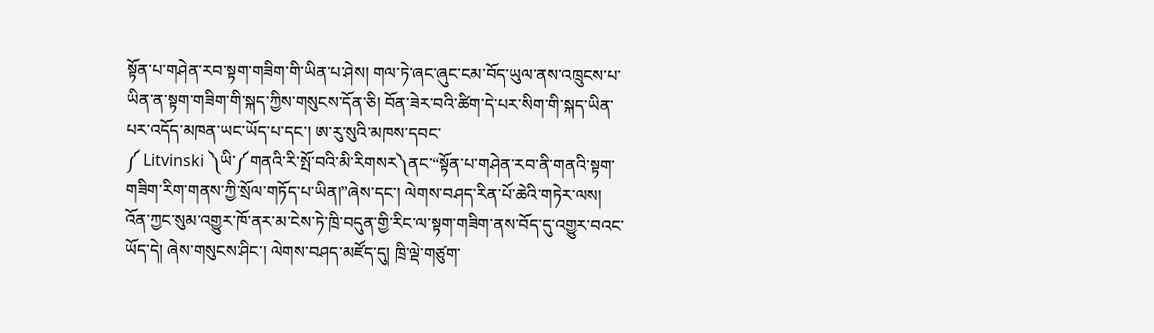སྟོན་པ་གཤེན་རབ་སྟག་གཟིག་གི་ཡིན་པ་ཤེས། གལ་ཏེ་ཞང་ཞུང་ངམ་བོད་ཡུལ་ནས་འཁྲུངས་པ་ཡིན་ན་སྟག་གཟིག་གི་སྐད་ཀྱིས་གསུངས་དོན་ཅི། བོན་ཟེར་བའི་ཚིག་དེ་པར་སིག་གི་སྐད་ཡིན་པར་འདོད་མཁན་ཡང་ཡོད་པ་དང་། ཨ་རུ་སུའི་མཁས་དབང་
༼ Litvinski ༽ཡི་༼གནའི་རི་སྤོ་བའི་མི་རིགསར༽ནང་“སྟོན་པ་གཤེན་རབ་ནི་གནའི་སྟག་གཟིག་རིག་གནས་ཀྱི་སྲོལ་གཏོད་པ་ཡིན།”ཞེས་དང་། ལེགས་བཤད་རིན་པོ་ཆེའི་གཏེར་ལས། འོན་ཀྱང་སུམ་འགྱུར་ཁོ་ནར་མ་ངེས་ཏེ་ཁྲི་བདུན་གྱི་རིང་ལ་སྟག་གཟིག་ནས་བོད་དུ་འགྱུར་བའང་ཡོད་དེ། ཞེས་གསུངས་ཤིང་། ལེགས་བཤད་མཛོད་དུ། ཁྲི་ལྡེ་གཙུག་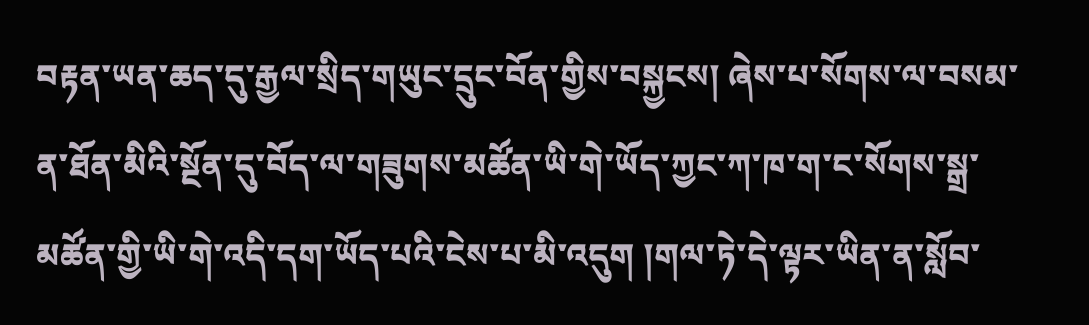བརྟན་ཡན་ཆད་དུ་རྒྱལ་སྲིད་གཡུང་དྲུང་བོན་གྱིས་བསྐྱངས། ཞེས་པ་སོགས་ལ་བསམ་ན་ཐོན་མིའི་སྔོན་དུ་བོད་ལ་གཟུགས་མཚོན་ཡི་གེ་ཡོད་ཀྱང་ཀ་ཁ་ག་ང་སོགས་སྒྲ་མཚོན་གྱི་ཡི་གེ་འདི་དག་ཡོད་པའི་ངེས་པ་མི་འདུག །གལ་ཏེ་དེ་ལྟར་ཡིན་ན་སློབ་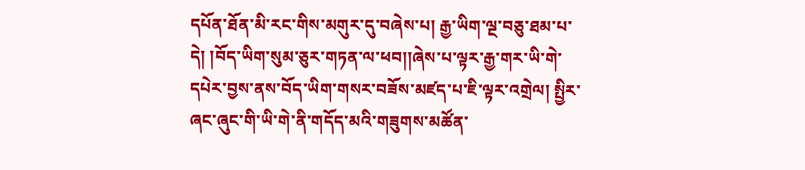དཔོན་ཐོན་མི་རང་གིས་མགུར་དུ་བཞེས་པ། རྒྱ་ཡིག་ལྔ་བཅུ་ཐམ་པ་དེ། །བོད་ཡིག་སུམ་ཅུར་གཏན་ལ་ཕབ།།ཞེས་པ་ལྟར་རྒྱ་གར་ཡི་གེ་དཔེར་བྱས་ནས་བོད་ཡིག་གསར་བཟོས་མཛད་པ་ཇི་ལྟར་འགྲེལ། སྤྱིར་ཞང་ཞུང་གི་ཡི་གེ་ནི་གདོད་མའི་གཟུགས་མཚོན་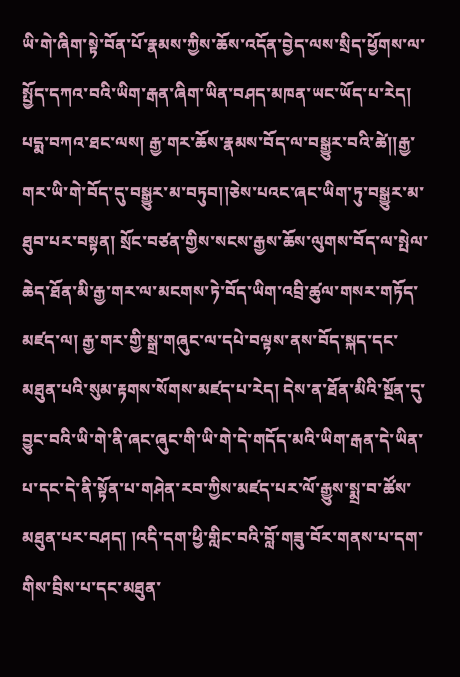ཡི་གེ་ཞིག་སྟེ་བོན་པོ་རྣམས་ཀྱིས་ཆོས་འདོན་བྱེད་ལས་སྲིད་ཕྱོགས་ལ་སྤྱོད་དཀའ་བའི་ཡིག་རྒན་ཞིག་ཡིན་བཤད་མཁན་ཡང་ཡོད་པ་རེད། པདྨ་བཀའ་ཐང་ལས། རྒྱ་གར་ཆོས་རྣམས་བོད་ལ་བསྒྱུར་བའི་ཚེ།།རྒྱ་གར་ཡི་གེ་བོད་དུ་བསྒྱུར་མ་བཏུབ།།ཅེས་པའང་ཞང་ཡིག་ཏུ་བསྒྱུར་མ་ཐུབ་པར་བསྟན། སྲོང་བཙན་གྱིས་སངས་རྒྱས་ཆོས་ལུགས་བོད་ལ་སྤེལ་ཆེད་ཐོན་མི་རྒྱ་གར་ལ་མངགས་ཏེ་བོད་ཡིག་འབྲི་ཚུལ་གསར་གཏོད་མཛད་ལ། རྒྱ་གར་གྱི་སྒྲ་གཞུང་ལ་དཔེ་བལྟས་ནས་བོད་སྐད་དང་མཐུན་པའི་སུམ་རྟགས་སོགས་མཛད་པ་རེད། དེས་ན་ཐོན་མིའི་སྔོན་དུ་བྱུང་བའི་ཡི་གེ་ནི་ཞང་ཞུང་གི་ཡི་གེ་དེ་གདོད་མའི་ཡིག་རྒན་དེ་ཡིན་པ་དང་དེ་ནི་སྟོན་པ་གཤེན་རབ་ཀྱིས་མཛད་པར་ལོ་རྒྱུས་སྨྲ་བ་ཚོས་མཐུན་པར་བཤད། །འདི་དག་ཕྱི་གླིང་བའི་བློ་གཟུ་བོར་གནས་པ་དག་གིས་བྲིས་པ་དང་མཐུན་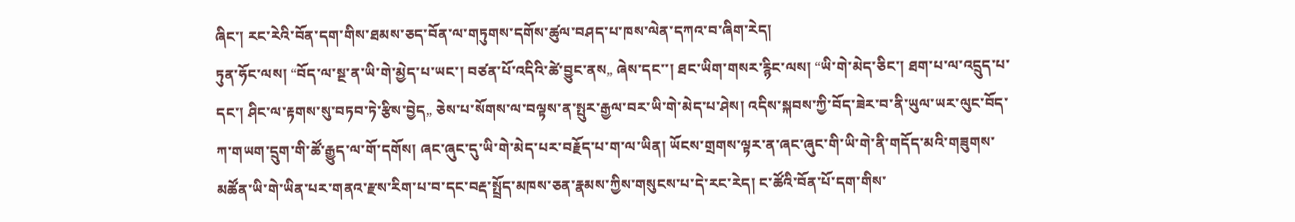ཞིང་། རང་རེའི་བོན་དག་གིས་ཐམས་ཅད་བོན་ལ་གཏུགས་དགོས་ཚུལ་བཤད་པ་ཁས་ལེན་དཀའ་བ་ཞིག་རེད།
ཏུན་ཧོང་ལས། “བོད་ལ་སྔ་ན་ཡི་གེ་མྱེད་པ་ཡང་། བཙན་པོ་འདིའི་ཚེ་བྱུང་ནས„ ཞེས་དང་་། ཐང་ཡིག་གསར་རྙིང་ལས། “ཡི་གེ་མེད་ཅིང་། ཐག་པ་ལ་འདྲུད་པ་དང་། ཤིང་ལ་རྟགས་སུ་བཏབ་ཏེ་རྩིས་བྱེད„ ཅེས་པ་སོགས་ལ་བལྟས་ན་སྤུར་རྒྱལ་བར་ཡི་གེ་མེད་པ་ཤེས། འདིས་སྐབས་ཀྱི་བོད་ཟེར་བ་ནི་ཡུལ་ཡར་ལུང་བོད་ཀ་གཡག་དྲུག་གི་ཚོ་རྒྱུད་ལ་གོ་དགོས། ཞང་ཞུང་དུ་ཡི་གེ་མེད་པར་བརྗོད་པ་ག་ལ་ཡིན། ཡོངས་གྲགས་ལྟར་ན་ཞང་ཞུང་གི་ཡི་གེ་ནི་གདོད་མའི་གཟུགས་མཚོན་ཡི་གེ་ཡིན་པར་གནའ་རྫས་རིག་པ་བ་དང་བརྡ་སྤྲོད་མཁས་ཅན་རྣམས་ཀྱིས་གསུངས་པ་དེ་རང་རེད། ང་ཚོའི་བོན་པོ་དག་གིས་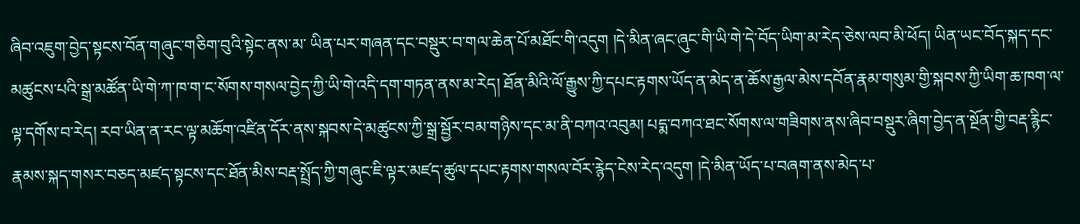ཞིབ་འཇུག་བྱེད་སྟངས་བོན་གཞུང་གཅིག་བུའི་སྟེང་ནས་མ་ ཡིན་པར་གཞན་དང་བསྡུར་བ་གལ་ཆེན་པོ་མཐོང་གི་འདུག །དེ་མིན་ཞང་ཞུང་གི་ཡི་གེ་དེ་བོད་ཡིག་མ་རེད་ཅེས་ལབ་མི་ཕོད། ཡིན་ཡང་བོད་སྐད་དང་མཚུངས་པའི་སྒྲ་མཚོན་ཡི་གེ་ཀ་ཁ་ག་ང་སོགས་གསལ་བྱེད་ཀྱི་ཡི་གེ་འདི་དག་གཏན་ནས་མ་རེད། ཐོན་མིའི་ལོ་རྒྱུས་ཀྱི་དཔང་རྟགས་ཡོད་ན་མེད་ན་ཆོས་རྒྱལ་མེས་དབོན་རྣམ་གསུམ་གྱི་སྐབས་ཀྱི་ཡིག་ཆ་ཁག་ལ་ལྟ་དགོས་བ་རེད། རབ་ཡིན་ན་རང་ལྟ་མཆོག་འཛིན་དོར་ནས་སྐབས་དེ་མཚུངས་ཀྱི་སྒྲ་སྦྱོར་བམ་གཉིས་དང་མ་ནི་བཀའ་འབུམ། པདྨ་བཀའ་ཐང་སོགས་ལ་གཟིགས་ནས་ཞིབ་བསྡུར་ཞིག་བྱེད་ན་སྔོན་གྱི་བརྡ་རྙིང་རྣམས་སྐད་གསར་བཅད་མཛད་སྟངས་དང་ཐོན་མིས་བརྡ་སྤྲོད་ཀྱི་གཞུང་ཇི་ལྟར་མཛད་ཚུལ་དཔང་རྟགས་གསལ་བོར་རྙེད་ངེས་རེད་འདུག །དེ་མིན་ཡོད་པ་བཞག་ནས་མེད་པ་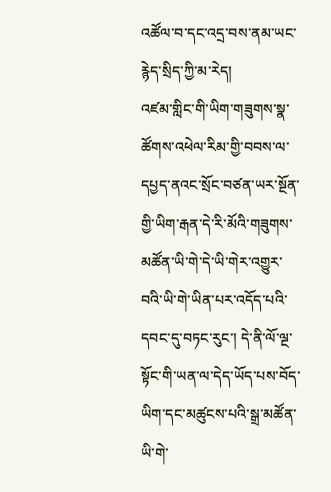འཚོལ་བ་དང་འདྲ་བས་ནམ་ཡང་རྙེད་སྲིད་ཀྱི་མ་རེད།
འཛམ་གླིང་གི་ཡིག་གཟུགས་སྣ་ཚོགས་འཕེལ་རིམ་གྱི་བབས་ལ་དཔྱད་ནའང་སྲོང་བཙན་ཡར་སྔོན་གྱི་ཡིག་རྒན་དེ་རི་མོའི་གཟུགས་མཚོན་ཡི་གེ་དེ་ཡི་གེར་འགྱུར་བའི་ཡི་གེ་ཡིན་པར་འདོད་པའི་དབང་དུ་བཏང་རུང་། དེ་ནི་ལོ་ལྔ་སྟོང་གི་ཡན་ལ་དེད་ཡོད་པས་བོད་ཡིག་དང་མཚུངས་པའི་སྒྲ་མཚོན་ཡི་གེ་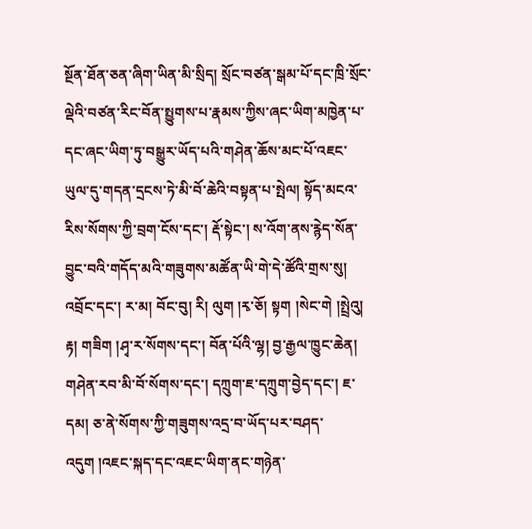སྔོན་ཐོན་ཅན་ཞིག་ཡིན་མི་སྲིད། སྲོང་བཙན་སྒམ་པོ་དང་ཁྲི་སྲོང་ལྡེའི་བཙན་རིང་བོན་སྤྱུགས་པ་རྣམས་ཀྱིས་ཞང་ཡིག་མཁྱེན་པ་དང་ཞང་ཡིག་ཏུ་བསྒྱུར་ཡོད་པའི་གཤེན་ཆོས་མང་པོ་འཇང་ཡུལ་དུ་གདན་དྲངས་ཏེ་མི་བོ་ཆེའི་བསྟན་པ་སྤེལ། སྟོད་མངའ་རིས་སོགས་ཀྱི་བྲག་ངོས་དང་། རྡོ་སྟེང་། ས་འོག་ནས་རྙེད་སོན་བྱུང་བའི་གདོད་མའི་གཟུགས་མཚོན་ཡི་གེ་དེ་ཚོའི་གྲས་སུ། འབྲོང་དང་། ར་མ། བོང་བུ། རི། ལུག །རྭ་ཅོ། སྟག །སེང་གེ །སྤྲེའུ། རྟ། གཟིག །ཤྭ་ར་སོགས་དང་། བོན་པོའི་ལྷ། བྱ་རྒྱལ་ཁྱུང་ཆེན། གཤེན་རབ་མི་བོ་སོགས་དང་། དཀྲུག་ཇ་དཀྲུག་བྱེད་དང་། ཇ་དམ། ཅ་ནེ་སོགས་ཀྱི་གཟུགས་འདྲ་བ་ཡོད་པར་བཤད་འདུག །འཇང་སྐད་དང་འཇང་ཡིག་ནང་གཉེན་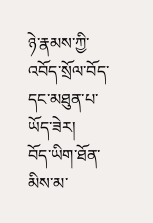ཉེ་རྣམས་ཀྱི་འབོད་སྲོལ་བོད་དང་མཐུན་པ་ཡོད་ཟེར།
བོད་ཡིག་ཐོན་མིས་མ་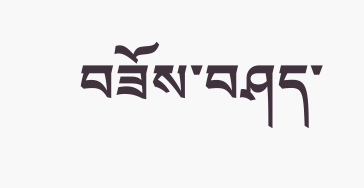བཟོས་བཤད་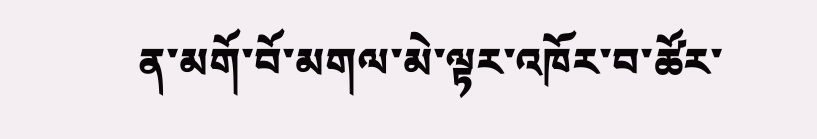ན་མགོ་བོ་མགལ་མེ་ལྟར་འཁོར་བ་ཚོར་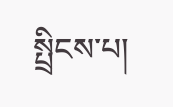སྤྲིངས་པ།